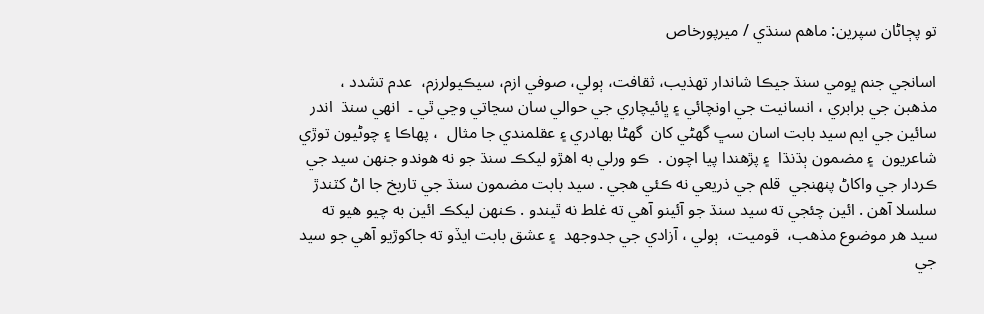تو پڄاڻان سپرين: ماھم سنڌي / ميرپورخاص

اسانجي جنم ڀومي سنڌ جيڪا شاندار تھذيب، ثقافت، ٻولي، صوفي ازم، سيڪيولرزم،  عدم تشدد ، مذھبن جي برابري ، انسانيت جي اونچائي ۽ ڀائيچاري جي حوالي سان سڃاتي وڃي ٿي ۔  انھي سنڌ  اندر  سائين جي ايم سيد بابت اسان سڀ گھڻي کان  گھڻا بھادري ۽ عقلمندي جا مثال  ، پھاڪا ۽ چوڻيون توڙي شاعريون  ۽ مضمون ٻڌنڌا  ۽ پڙھندا پيا اچون .  ڪو ورلي به اھڙو ليکڪ سنڌ جو نه ھوندو جنھن سيد جي ڪردار جي واکاڻ پنھنجي  قلم جي ذريعي نه ڪئي ھجي . سيد بابت مضمون سنڌ جي تاريخ جا اڻ کٽندڙ سلسلا آھن . ائين چئجي ته سيد سنڌ جو آئينو آھي ته غلط نه ٿيندو . ڪنھن ليکڪ ائين به چيو ھيو ته سيد ھر موضوع مذھب،  قوميت،  ٻولي ، آزادي جي جدوجھد  ۽ عشق بابت ايڏو ته جاکوڙيو آھي جو سيد جي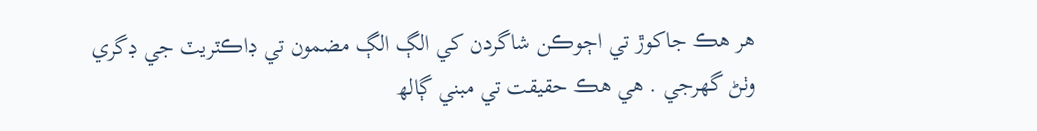ھر ھڪ جاکوڙ تي اڄوڪن شاگردن کي الڳ الڳ مضمون تي ڊاڪٽريٽ جي ڊگري وٺڻ گھرجي . ھي ھڪ حقيقت تي مبني ڳالھ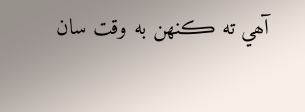آھي ته ڪنھن به وقت سان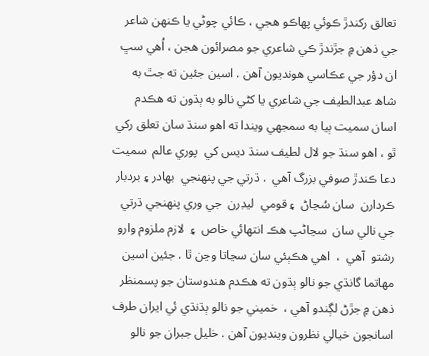تعالق رکندڙ ڪوئي پھاڪو ھجي ، ڪائي چوڻي يا ڪنھن شاعر جي ذھن ۾ جڙندڙ ڪي شاعري جو مصرائون ھجن ، اُھي سڀ ان دؤر جي عڪاسي ھونديون آھن . اسين جئين ته جٿ به شاھ عبدالطيف جي شاعري يا کڻي نالو به ٻڌون ته ھڪدم اسان سميت ٻيا به سمجھي ويندا ته اھو سنڌ سان تعلق رکي ٿو ، اھو سنڌ جو لال لطيف سنڌ ديس کي  پوري عالم  سميت دعا ڪندڙ صوفي بزرگ آھي  . ڌرتي جي پنھنجي  بھادر ۽ بردبار ڪردارن  سان سُڃاڻ  ۽ قومي  ليڊرن  جي وري پنھنجي ڌرتي جي نالي سان  سڃاڻپ ھڪ انتھائي خاص  ۽  لازم ملزوم وارو رشتو  آھي  ،  اھي ھڪٻئي سان سڃاتا وڃن ٿا . جئين اسين مھاتما گانڌي جو نالو ٻڌون ته ھڪدم ھندوستان جو پسمنظر ذھن ۾ جڙڻ لڳندو آھي ،  خميني جو نالو ٻڌنڌي ئي ايران طرف اسانجون خيالي نظرون وينديون آھن . خليل جبران جو نالو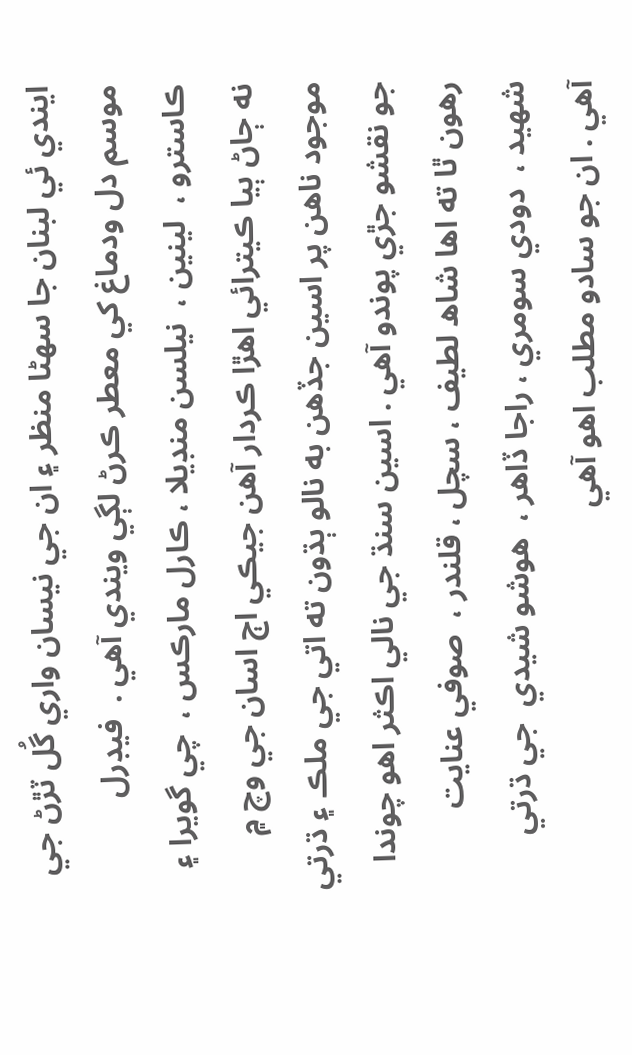ايندي ئي لبنان جا سھڻا منظر ۽ ان جي نيسان واري گُل ٽڙڻ جي موسم دل ودماغ کي معطر ڪرڻ لڳي ويندي آھي .  فيڊرل ڪاسترو ،  لينين ،  نيلسن منڊيلا ، ڪارل مارڪس ،  چي گويرا ۽ نه ڄاڻ ٻيا ڪيترائي اھڙا ڪردار آھن جيڪي اڄ اسان جي وچ ۾ موجود ناھن پر اسين جڏھن به نالو ٻڌون ته اتي جي ملڪ ۽ ڌرتي جو نقشو جڙي پوندو آھي . اسين سنڌ جي نالي اڪثر اھو چوندا رھون ٿا ته اھا شاھ لطيف ، سچل ، قلندر ،  صوفي عنايت شھيد ،  دودي سومري ، راجا ڏاھر ،  ھوشو شيدي  جي ڌرتي آھي . ان جو سادو مطلب اھو آھي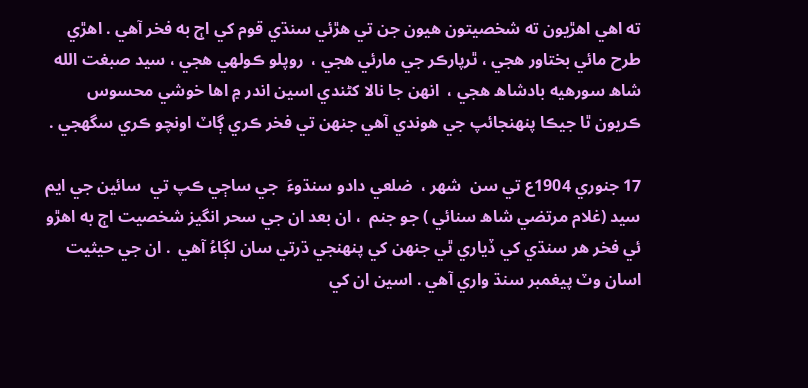ته اھي اھڙيون ته شخصيتون ھيون جن تي ھڙئي سنڌي قوم کي اڄ به فخر آھي . اھڙي طرح مائي بختاور ھجي ، ٿرپارڪر جي مارئي ھجي ،  روپلو ڪولھي ھجي ، سيد صبغت الله شاھ سورھيه بادشاھ ھجي ،  انھن جا نالا کڻندي اسين اندر ۾ اھا خوشي محسوس ڪريون ٿا جيڪا پنھنجائپ جي ھوندي آھي جنھن تي فخر ڪري ڳاٽ اونچو ڪري سگھجي .

17 جنوري 1904ع تي سن  شھر ،  ضلعي دادو سنڌوءَ  جي ساڄي ڪپ تي  سائين جي ايم سيد (غلام مرتضي شاھ سنائي ) جو جنم  ، ان بعد ان جي سحر انگيز شخصيت اڄ به اھڙو ئي فخر ھر سنڌي کي ڏياري ٿي جنھن کي پنھنجي ڌرتي سان لڳاءُ آھي  . ان جي حيثيت اسان وٽ پيغمبر سنڌ واري آھي . اسين ان کي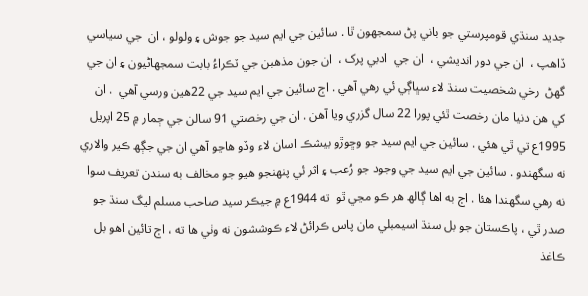جديد سنڌي قومپرستي جو باني پڻ سمجھون ٿا . سائين جي ايم سيد جو جوش ۽ ولولو ، ان  جي سياسي ڏاھپ ،  ان جي دور انديشي ،  ان جي  ادبي پرک ،  ان جون مذھبن جي ٽڪراءُ بابت سمجھاڻيون ۽ ان جي  گھڻ  رخي شخصيت سنڌ لاء سڀاڳي ئي رھي آھي . اڄ سائين جي ايم سيد جي 22ھين ورسي آھي  . ان کي ھن دنيا مان رخصت ٿئي پورا 22 سال گزري ويا آھن . ان جي رخصتي 91 سالن جي ڄمار ۾ 25 اپريل 1995ع تي ٿي ھئي . سائين جي ايم سيد جو وڇوڙو بيشڪ اسان لاء وڏو ھاڃو آھي ان جي جڳھ ڪير والاري نه سگھندو . سائين جي ايم سيد جي وجود جو رُعب ۽ اثر ئي پنھنجو ھيو جو مخالف به سندن تعريف سوا نه رھي سگھندا ھئا . اڄ به اھا ڳالھ ھر ڪو مڃي ٿو  ته 1944ع ۾ جيڪر سيد صاحب مسلم ليگ سنڌ جو صدر ٿي ، پاڪستان جو بل سنڌ اسيمبلي مان پاس ڪرائڻ لاء ڪوششون نه وٺي ھا ته ، اڄ تائين اھو بل ڪاغذ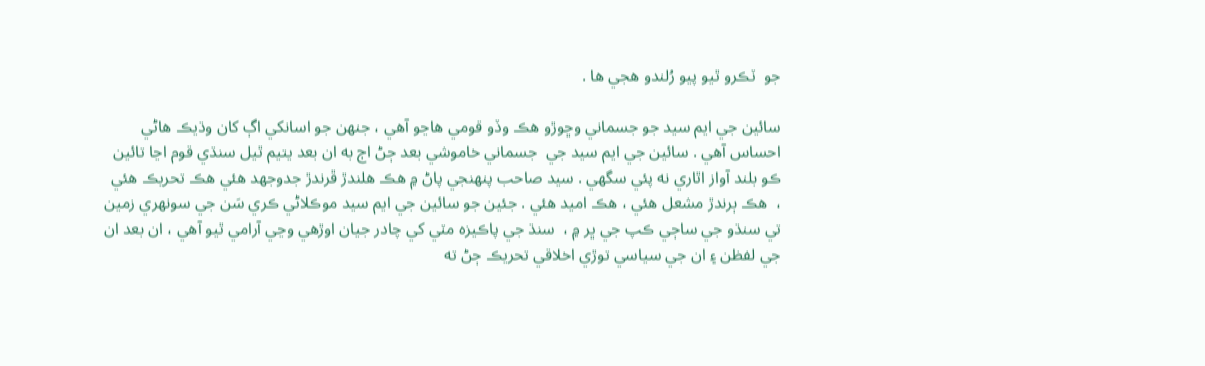جو  ٽڪرو ٿيو پيو رُلندو ھجي ھا .

سائين جي ايم سيد جو جسماني وڇوڙو ھڪ وڏو قومي ھاڃو آھي ، جنھن جو اسانکي اڳ کان وڌيڪ ھاڻي  احساس آھي . سائين جي ايم سيد جي  جسماني خاموشي بعد ڄڻ اڄ به ان بعد يتيم ٿيل سنڌي قوم اڃا تائين ڪو بلند آواز اٿاري نه پئي سگھي . سيد صاحب پنھنجي پاڻ ۾ ھڪ ھلندڙ ڦرندڙ جدوجھد ھئي ھڪ تحريڪ ھئي  ،  ھڪ ٻرندڙ مشعل ھئي ، ھڪ اميد ھئي . جئين جو سائين جي ايم سيد موڪلاڻي ڪري سَن جي سونھري زمين  تي سنڌو جي ساڄي ڪپ جي ڀر ۾ ،  سنڌ جي پاڪيزه مٽي کي چادر جيان اوڙھي وڃي آرامي ٿيو آھي ، ان بعد ان جي لفظن ۽ ان جي سياسي توڙي اخلاقي تحريڪ ڄڻ ته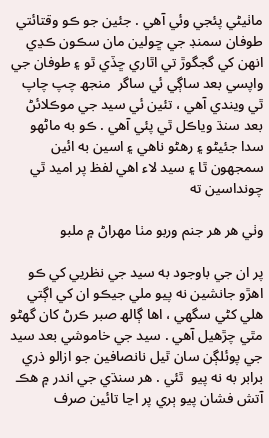ماٺيڻي پئجي وئي آھي . جئين جو ڪو وقتائتي طوفان سمنڊ جي ڇولين مان سڪون ڪڍي انھن کي گجگوڙ تي اٿاري ڇڏي ٿو ۽ طوفان جي واپسي بعد ساڳي ئي ساگر  منجھ چپ چاپ ٿي ويندي آھي ، تئين ئي سيد جي موڪلائڻ بعد سنڌ وياڪل ٿي پئي آھي . ڪو به ماڻھو سدا جئيڻو ۽ رھڻو ناھي ۽ اسين به ائين سمجھون ٿا ۽ سيد لاء اھي لفظ پر اميد ٿي چونداسين ته

وٺي ھر ھر جنم وربو مٺا مھراڻ ۾ ملبو

پر ان جي باوجود به سيد جي نظريي کي ڪو اھڙو جانشين نه پيو ملي جيڪو ان کي اڳتي ھلي کڻي سگھي ، اھا ڳالھ صبر ڪرڻ کان گھڻو مٿي چڙھيل آھي . سيد جي خاموشي بعد سيد جي پوئلڳن سان ٿيل نانصافين جو ازالو ذري برابر به نه پيو  ٿئي . ھر سنڌي جي اندر ۾ ھڪ آتش فشان پيو ٻري پر اڃا تائين صرف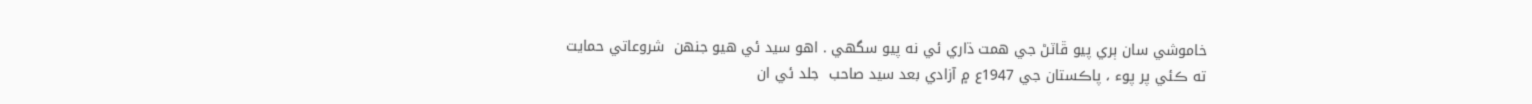خاموشي سان ٻري پيو ڦاٽڻ جي ھمت ڌاري ئي نه پيو سگھي . اھو سيد ئي ھيو جنھن  شروعاتي حمايت  ته ڪئي پر پوء ، پاڪستان جي 1947ع ۾ آزادي بعد سيد صاحب  جلد ئي ان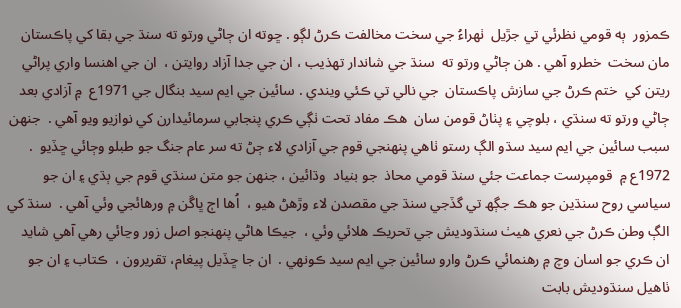ڪمزور  ٻه قومي نظرئي تي جڙيل  ٺھراءُ جي سخت مخالفت ڪرڻ لڳو . ڇوته ان ڄاڻي ورتو ته سنڌ جي بقا کي پاڪستان مان سخت  خطرو آھي . ھن ڄاڻي ورتو ته  سنڌ جي شاندار تھذيب ، ان جي جدا آزاد روايتن ،  ان جي اھنسا واري پراڻي ريتن کي  ختم ڪرڻ جي سازش پاڪستان  جي نالي تي ڪئي ويندي . سائين جي ايم سيد بنگال جي 1971ع  ۾ آزادي بعد ڄاڻي ورتو ته سنڌي ، بلوچي ۽ پٺاڻ قومن سان  ھڪ مفاد تحت ٺڳي ڪري پنجابي سرمائيدارن کي نوازيو ويو آھي .  جنھن سبب سائين جي ايم سيد سڌو الڳ رستو ٺاھي پنھنجي قوم جي آزادي لاء ڄڻ ته سر عام جنگ جو طبلو وڄائي ڇڏيو  . 1972ع ۾  قومپرست جماعت جئي سنڌ قومي محاذ  جو بنياد  وڌائين ، جنھن جو متن سنڌي قوم جي ٻڌي ۽ ان جو سياسي روح سنڌين جو ھڪ جڳھ تي گڏجي سنڌ جي مقصدن لاء وڙھڻ ھيو ،  اُھا اڄ ڀاڱن ۾ ورھائجي وئي آھي .  سنڌ کي الڳ وطن ڪرڻ جي نعري ھيٺ سنڌوديش جي تحريڪ ھلائي وئي ،  جيڪا ھاڻي پنھنجو اصل زور وڃائي رھي آھي شايد ان ڪري جو اسان وچ ۾ رھنمائي ڪرڻ وارو سائين جي ايم سيد ڪونھي .  ان جا ڇڏيل پيغام، تقريرون ،  ڪتاب ۽ ان جو ٺاھيل سنڌوديش بابت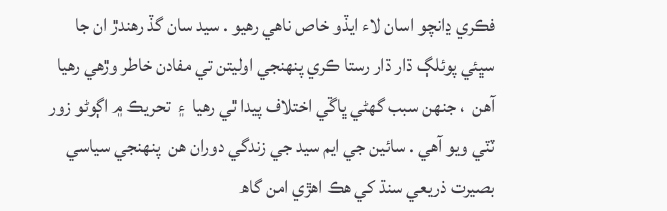فڪري ڍانچو اسان لاء ايڏو خاص ناھي رھيو . سيد سان گڏ رھندڙ ان جا سڀئي پوئلڳ ڌار ڌار رستا ڪري پنھنجي اوليتن تي مفادن خاطر وڙھي رھيا آھن  ، جنھن سبب گھڻي ڀاڱي اختلاف پيدا ٿي رھيا  ۽  تحريڪ ۾ اڳوڻو زور ٽٽي ويو آھي . سائين جي ايم سيد جي زندگي دوران ھن  پنھنجي سياسي بصيرت ذريعي سنڌ کي ھڪ اھڙي امن گاھ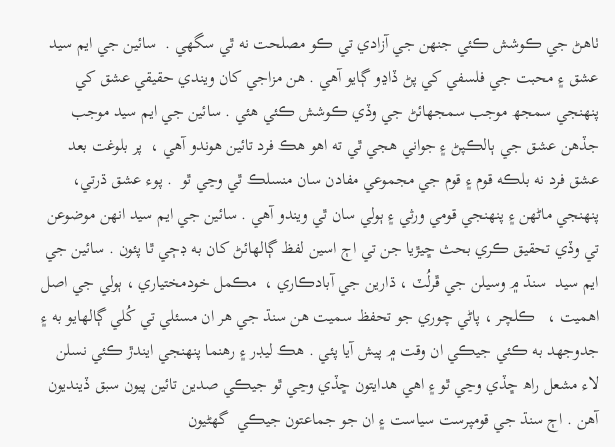ٺاھڻ جي ڪوشش ڪئي جنھن جي آزادي تي ڪو مصلحت نه ٿي سگھي .  سائين جي ايم سيد عشق ۽ محبت جي فلسفي کي پڻ ڏاڍو ڳايو آھي . ھن مزاجي کان ويندي حقيقي عشق کي پنھنجي سمجھ موجب سمجھائڻ جي وڏي ڪوشش ڪئي ھئي . سائين جي ايم سيد موجب جڏھن عشق جي ٻالڪپڻ ۽ جواني ھجي ٿي ته اھو ھڪ فرد تائين ھوندو آھي ،  پر بلوغت بعد عشق فرد نه بلڪه قوم ۽ قوم جي مجموعي مفادن سان منسلڪ ٿي وڃي ٿو  . پوء عشق ڌرتي،  پنھنجي ماڻھن ۽ پنھنجي قومي ورثي ۽ ٻولي سان ٿي ويندو آھي . سائين جي ايم سيد انھن موضوعن تي وڏي تحقيق ڪري بحث ڇيڙيا جن تي اڄ اسين لفظ ڳالھائڻ کان به ڊڄي ٿا پئون . سائين جي ايم سيد  سنڌ ۾ وسيلن جي ڦرلُٽ ، ڌارين جي آبادڪاري ،  مڪمل خودمختياري ، ٻولي جي اصل اھميت ،   ڪلچر ، پاڻي چوري جو تحفظ سميت ھن سنڌ جي ھر ان مسئلي تي کُلي ڳالھايو به ۽ جدوجھد به ڪئي جيڪي ان وقت ۾ پيش آيا پئي . ھڪ ليڊر ۽ رھنما پنھنجي ايندڙ ڪئي نسلن لاء مشعل راھ ڇڏي وڃي ٿو ۽ اھي ھدايتون ڇڏي وڃي ٿو جيڪي صدين تائين پيون سبق ڏينديون آھن . اڄ سنڌ جي قومپرست سياست ۽ ان جو جماعتون جيڪي  گھڻيون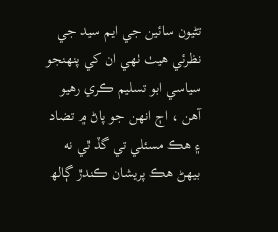تڻيون سائين جي ايم سيد جي نظرئي ھيٺ ٺھي ان کي پنھنجو سياسي ابو تسليم ڪري رھيو آھن ، اڄ انھن جو پاڻ ۾ تضاد ۽ ھڪ مسئلي تي گڏ ٿي نه بيھڻ ھڪ پريشان ڪندڙ ڳالھ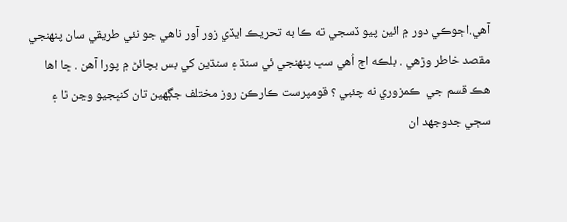آھي.اڄوڪي دور ۾ ائين پيو ڏسجي ته ڪا به تحريڪ ايڏي زور آور ناھي جو نئي طريقي سان پنھنجي مقصد خاطر وڙھي . بلڪه اڄ اُھي سڀ پنھنجي ئي سنڌ ۽ سنڌين کي بس بچائڻ ۾ پورا آھن . ڇا اھا ھڪ قسم جي  ڪمزوري نه چئبي ؟ قومپرست ڪارڪن روز مختلف جڳھين تان کنڀجيو وڃن ٿا ۽ سڄي جدوجھد ان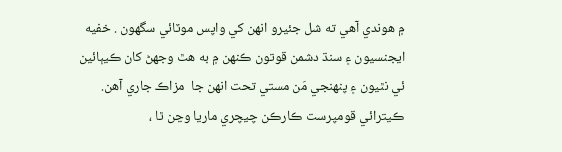۾ ھوندي آھي ته شل جئيرو انھن کي واپس موٽائي سگھون . خفيه ايجنسيون ۽ سنڌ دشمن قوتون ڪنھن ۾ به ھٿ وجھڻ کان ڪيٻائين ئي نٿيون ۽ پنھنجي مَن مستي تحت انھن جا  مزاڪ جاري آھن. ڪيترائي قومپرست ڪارڪن چيچري ماريا وڃن ٿا ،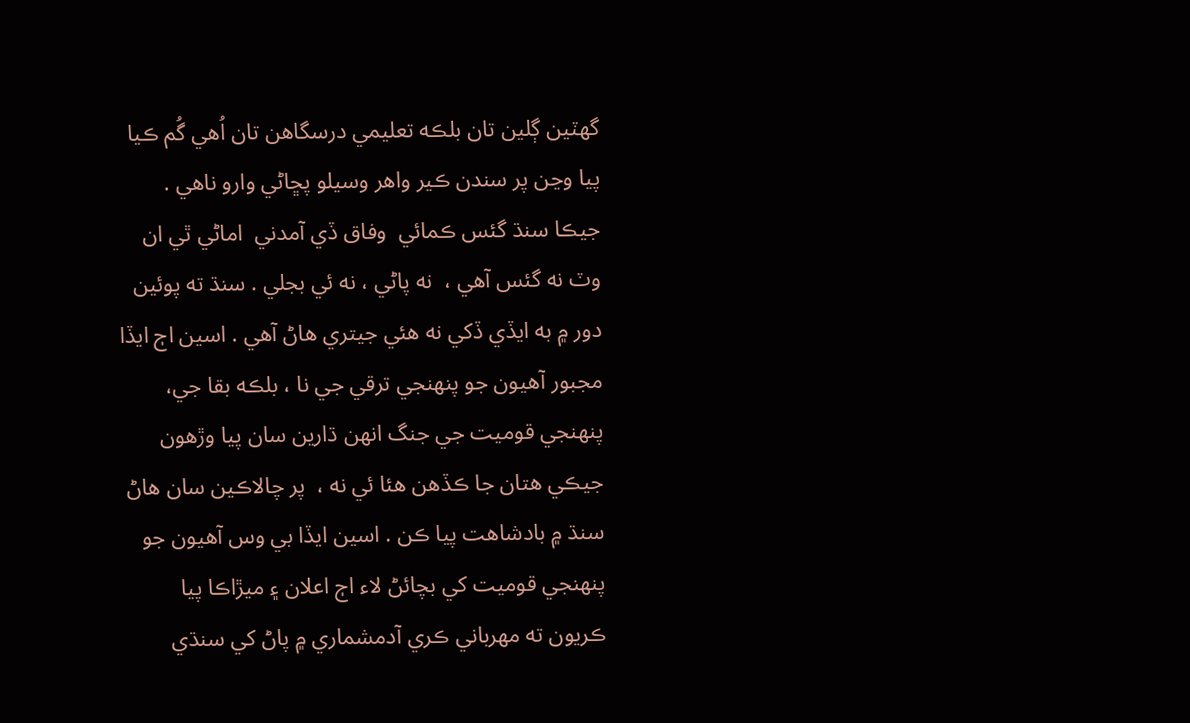گھٽين ڳلين تان بلڪه تعليمي درسگاھن تان اُھي گُم ڪيا پيا وڃن پر سندن ڪير واھر وسيلو پڇاڻي وارو ناھي . جيڪا سنڌ گئس ڪمائي  وفاق ڏي آمدني  اماڻي ٿي ان وٽ نه گئس آھي ،  نه پاڻي ، نه ئي بجلي . سنڌ ته پوئين دور ۾ به ايڏي ڏکي نه ھئي جيتري ھاڻ آھي . اسين اڄ ايڏا مجبور آھيون جو پنھنجي ترقي جي نا ، بلڪه بقا جي،  پنھنجي قوميت جي جنگ انھن ڌارين سان پيا وڙھون جيڪي ھتان جا ڪڏھن ھئا ئي نه ،  پر چالاڪين سان ھاڻ سنڌ ۾ بادشاھت پيا ڪن . اسين ايڏا بي وس آھيون جو پنھنجي قوميت کي بچائڻ لاء اڄ اعلان ۽ ميڙاڪا پيا ڪريون ته مھرباني ڪري آدمشماري ۾ پاڻ کي سنڌي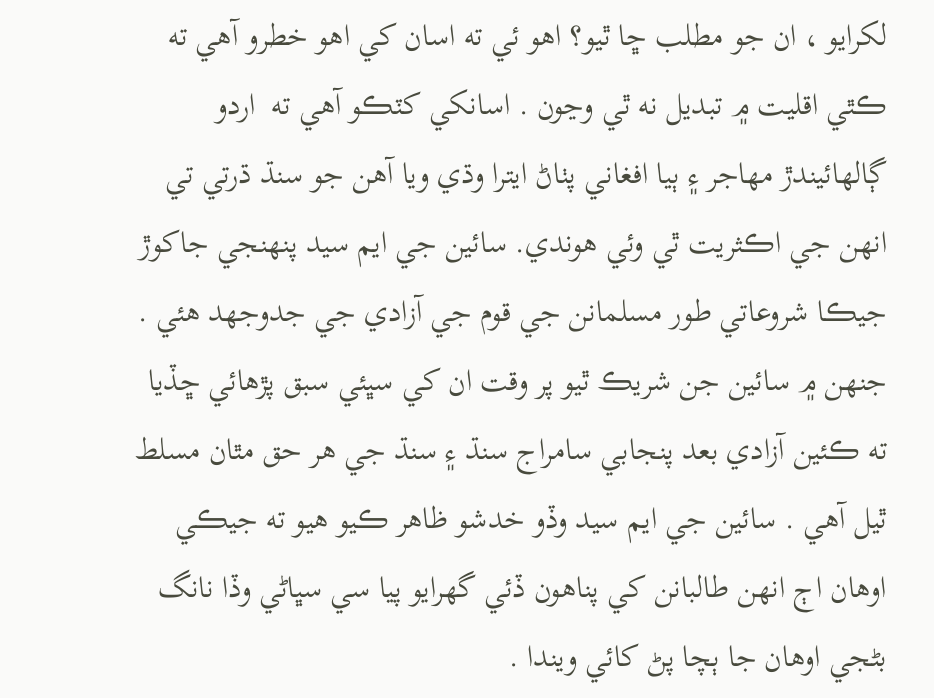لکرايو ، ان جو مطلب ڇا ٿيو؟ اھو ئي ته اسان کي اھو خطرو آھي ته ڪٿي اقليت ۾ تبديل نه ٿي وڃون . اسانکي کٽڪو آھي ته  اردو ڳالھائيندڙ مھاجر ۽ ٻيا افغاني پٺاڻ ايترا وڌي ويا آھن جو سنڌ ڌرتي تي انھن جي اڪثريت ٿي وئي ھوندي. سائين جي ايم سيد پنھنجي جاکوڙ جيڪا شروعاتي طور مسلمانن جي قوم جي آزادي جي جدوجھد ھئي . جنھن ۾ سائين جن شريڪ ٿيو پر وقت ان کي سڀئي سبق پڙھائي ڇڏيا ته ڪئين آزادي بعد پنجابي سامراج سنڌ ۽ سنڌ جي ھر حق مٿان مسلط ٿيل آھي . سائين جي ايم سيد وڏو خدشو ظاھر ڪيو ھيو ته جيڪي اوھان اڄ انھن طالبانن کي پناھون ڏئي گھرايو پيا سي سڀاڻي وڏا نانگ بڻجي اوھان جا ٻچا پڻ کائي ويندا .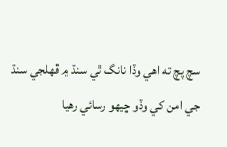سچ پچ ته اھي وڏا نانگ ٿي سنڌ ۾ ڦھلجي سنڌ جي امن کي وڏو ڇيھو رسائي رھيا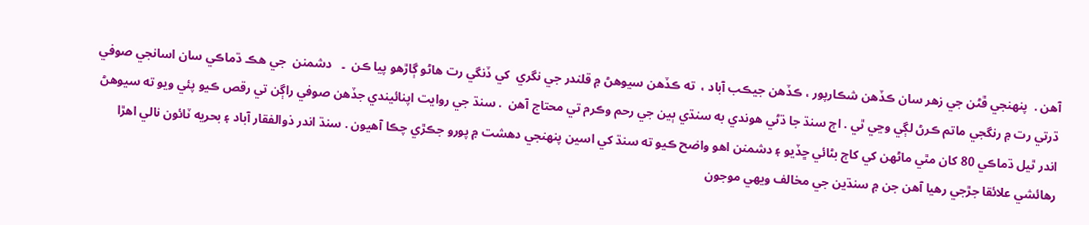آھن .  پنھنجي ڦڻن جي زھر سان ڪڏھن شڪارپور ، ڪڏھن جيڪب آباد ،  ته ڪڏھن سيوھڻ ۾ قلندر جي نگري  کي ڏنگي رت ھاڻو ڳاڙھو پيا ڪن  ۔   دشمنن  جي ھڪ ڌماڪي سان اسانجي صوفي ڌرتي رت ۾ رنگجي ماتم ڪرڻ لڳي وڃي ٿي . اڄ سنڌ جا ڌڻي ھوندي به سنڌي ٻين جي رحم وڪرم تي محتاج آھن  . سنڌ جي روايت اپنائيندي جڏھن صوفي راڳن تي رقص ڪيو پئي ويو ته سيوھڻ اندر ٿيل ڌماڪي 80 کان مٿي ماڻھن کي کاڄ بڻائي ڇڏيو ۽ دشمنن اھو واضح ڪيو ته سنڌ کي اسين پنھنجي دھشت ۾ پورو جڪڙي چڪا آھيون . سنڌ اندر ذوالفقار آباد ۽ بحريه ٽائون نالي اھڙا رھائشي علائقا جڙجي رھيا آھن جن ۾ سنڌين جي مخالف ويھي موجون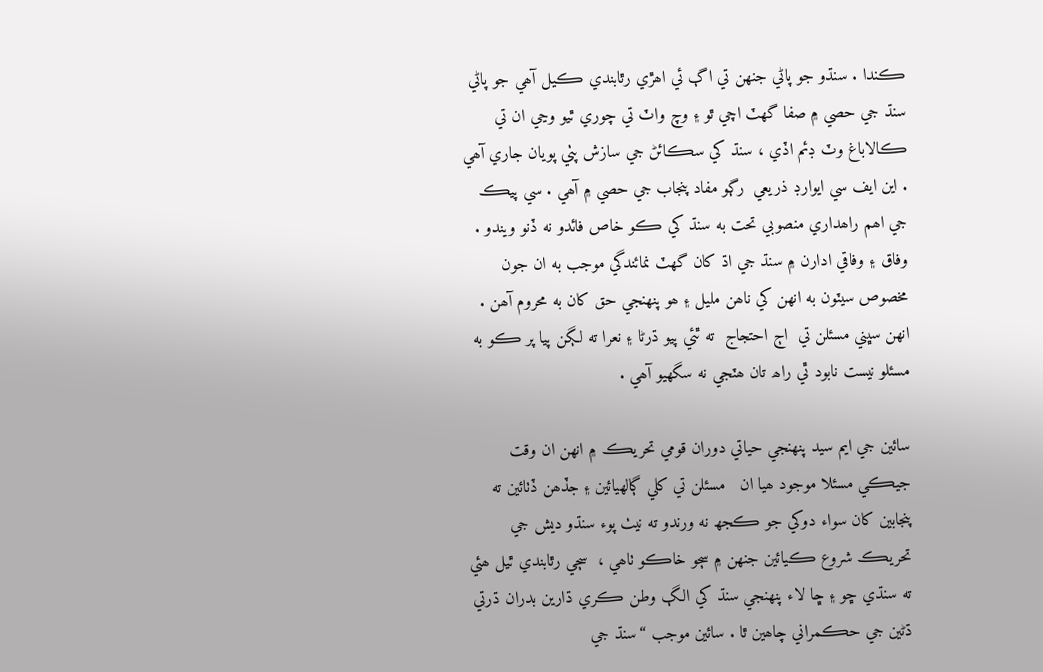ڪندا . سنڌو جو پاڻي جنھن تي اڳ ئي اھڙي رٿابندي ڪيل آھي جو پاڻي سنڌ جي حصي ۾ صفا گھٽ اچي ٿو ۽ وچ واٽ تي چوري ٿيو وڃي ان تي ڪالاباغ وٽ ڊئم اڏي ، سنڌ کي سڪائڻ جي سازش پٺي پويان جاري آھي . اين ايف سي ايوارڊ ذريعي  رڳو مفاد پنجاب جي حصي ۾ آھي . سي پيڪ جي اھم راھداري منصوبي تحت به سنڌ کي ڪو خاص فائدو نه ڏنو ويندو . وفاق ۽ وفاقي ادارن ۾ سنڌ جي اڌ کان گھٽ نمائندگي موجب به ان جون مخصوص سيٽون به انھن کي ناھن مليل ۽ ھو پنھنجي حق کان به محروم آھن .  انھن سڀني مسئلن تي  اڄ احتجاج  ته ٿئي پيو ڌرڻا ۽ نعرا ته لڳن پيا پر ڪو به مسئلو نيست نابود ٿي راھ تان ھٽجي نه سگھيو آھي .

سائين جي ايم سيد پنھنجي حياتي دوران قومي تحريڪ ۾ انھن ان وقت  جيڪي مسئلا موجود ھيا ان   مسئلن تي کلي ڳالھيائين ۽ جڏھن ڏٺائين ته پنجابين کان سواء دوکي جو ڪجھ نه ورندو ته نيٺ پوء سنڌو ديش جي تحريڪ شروع ڪيائين جنھن ۾ سڄو خاڪو ٺاھي ،  سڄي رٿابندي ٿيل ھئي ته سنڌي ڇو ۽ ڇا لاء پنھنجي سنڌ کي الڳ وطن ڪري ڌارين بدران ڌرتي ڌڻين جي حڪمراني چاھين ٿا . سائين موجب “سنڌ جي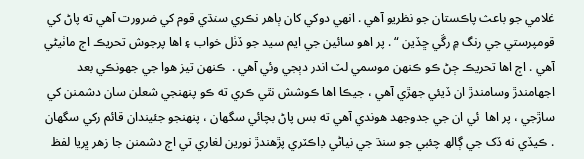غلامي جو باعث پاڪستان جو نظريو آھي . انھي دوکي کان ٻاھر نڪري سنڌي قوم کي ضرورت آھي ته پاڻ کي قومپرستي جي رنگ ۾ رڱي ڇڏين “ . پر اھو سائين جي ايم سيد جو ڏٺل خواب ۽ اھا پرجوش تحريڪ اڄ ماٺيڻي آھي . اڄ اھا تحريڪ ڄڻ ڪو ڪنھن موسمي لٽ اندر دٻجي وئي آھي .  ڪنھن تيز ھوا جي جھونڪي بعد اجھامندڙ وسامندڙ ان ڏيئي جھڙي آھي ، جيڪا اھا ڪوشش نٿي ڪري ته ڪو پنھنجي شعلن سان دشمنن کي ساڙجي ، پر اھا  ئي ان جي جدوجھد ھوندي آھي ته بس پاڻ بچائي سگھان ، پنھنجو جئيندان قائم رکي سگھان . ڪيڏي نه ڏک جي ڳالھ چئبي جو سنڌ جي نياڻي ڊاڪٽري پڙھندڙ نورين لغاري تي اڄ دشمنن جا زھر ڀريا لفظ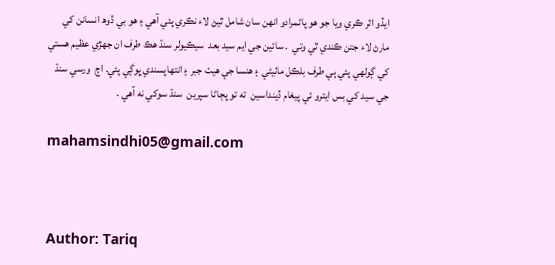ايڏو اثر ڪري ويا جو ھو پاڻمرادو انھن سان شامل ٿيڻ لاء نڪري پئي آھي ۽ ھو بي ڏوھ انسانن کي مارڻ لاء جتن ڪندي ٿي وتي  . سائين جي ايم سيد بعد  سيڪيولر سنڌ ھڪ طرف ان جھڙي عظيم ھستي کي ڳولھي پئي ٻي طرف بلڪل ماٺيڻي ۽ ھنسا جي ھيٺ جبر ۽ انتھاپسندي ڀوڳي پئي. اڄ  ورسي سنڌ جي سيد کي بس ايترو ئي پيغام ڏينداسين  ته تو پڄاڻا سپرين  سنڌ سوکي نه آھي .

mahamsindhi05@gmail.com



Author: Tariq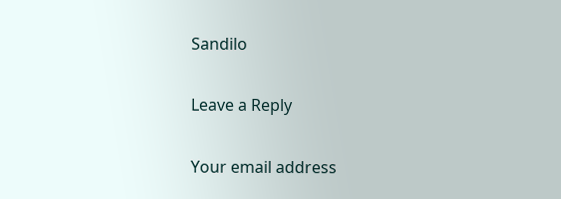Sandilo

Leave a Reply

Your email address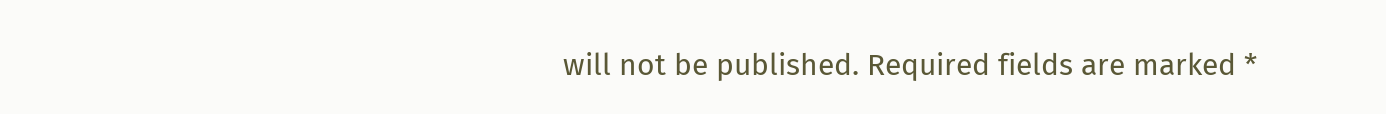will not be published. Required fields are marked *